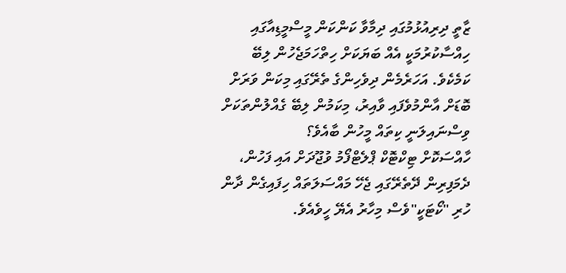ޒާތީ ދިރިއުޅުމުގައި ދިމާވާ ކަންކަން މީސްމީޑިއާގައި ހިއްސާކުރުމަކީ އެއް ބަޔަކަށް ހިތްހަމަޖެހުން ލިބޭ ކަމެކެވެ. އަހަރެމެން ދިވެހިންގެ ތެރޭގައި މިކަން ވަރަށް ބޮޑަށް އާންމުވެފައި ވާއިރު، މިކަމުން ލިބޭ ގެއްލުންތަކަށް ވިސްނައިލަނީ ކިތައް މީހުން ބާއެވެ؟
ހާއްސަކޮށް ޓިކްޓޮކް ޕްލެޓްފޯމު ވުޖޫދަށް އައި ފަހުން، ދެމަފިރިން ދޭތެރޭގައި ޖެހޭ މައްސަލަތައް ހިފައިގެން ދާން ހުރި "ކޯޓަކީ"ވެސް މިހާރު އެޔޭ ހީވެއެވެ.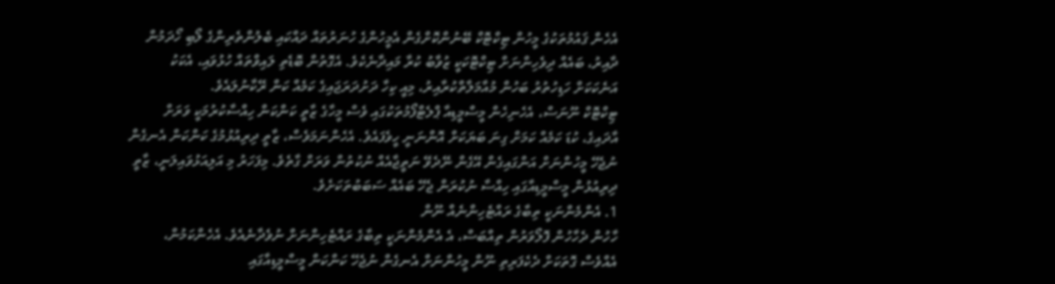އެހެން ޤައުމުތަކުގެ މީހުން ޓިކްޓޮކް ބޭނުންކޮށްގެން އެމީހުންގެ ހުނަރުތައް ދައްކައި ބެލުންތެރިންގެ ލޯބި ހޯދަމުން ދާއިރު، ބައެއް ދިވެހިންނަށް ޓިކްޓޮކަކީ ޒުވާބު ކުރާ މައިދާނެކެވެ. އެގޮތުން ބޮޑެތި ލައިވްތައް ހުޅުވައި، އެކަކު އަނެކަކަށް ހަޑިހުތުރު ބަހުން މުއާމަލާތްކުރާއިރު، މިއީ ކިހާ ދަށުދަރަޖައިގެ ކަމެއް ކަން ރޭކާނުލައެވެ.
ޓިކްޓޮކް ނޫނަސް، އެހެނިހެން މީސްމީޑިއާ ޕްލެޓްފޯމުތަކުގައި ވެސް މީހާގެ ޒާތީ ކަންކަން ހިއްސާކުރުމަކީ ވަރަށް އާދައިގެ، ކުޑަ ކަމެއް ކަމަށް ގިނަ ބަޔަކަށް އޮންނަނީ ހީވެފައެވެ. އެހެންނަމަވެސް، ޒާތީ ދިރިއުޅުމުގެ ކަންކަން އެނގެން ނުޖެހޭ މީހުންނަށް އަންގައިގެން އޭގެން ނޭދެވޭ ނަތީޖާއެއް ނުކުތުން ވަރަށް ގާތެވެ. މިފަހަރު މި އަލިއަޅުވައިލަނީ، ޒާތީ ދިރިއުޅުން މީސްމީޑިއާގައި ހިއްސާ ނުކުރަން ޖެހޭ ބައެއް ސަބަބުތަކަށެވެ.
1. އެންމެންނަކީ ތިބާގެ ރައްޓެހިންނެއް ނޫން
ހާހުން ދެހާހުން ފޮލޯވަރުން ތިއްބަސް، އެ އެންމެންނަކީ ތިބާގެ ރައްޓެހިންނަށް ނުވެދާނެއެވެ. އެހެންކަމުން، އެއްވެސް ގޮތަކަށް ދެކެފަރިތި ނޫން މީހުންނަށް އެނގެން ނުޖެހޭ ކަންކަން މީސްމީޑިއާގައި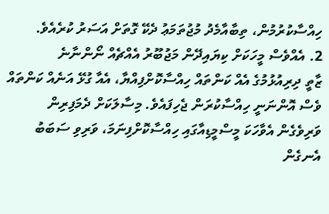ހިއްސާކުރުމުން، ތިބާއާމެދު މުޖުތަމަޢު ދެކޭ ގޮތަށް އަސަރު ކުރެއެވެ.
2. އެއްވެސް މީހަކަށް ކިޔައިދޭން މަޖުބޫރު އެއްޗެއް ނޯންނާނެ
ޒާތީ ދިރިއުޅުމުގެ އެއް ކަންތައް ހިއްސާކޮށްފިއްޔާ، އެއާ ގުޅޭ އަނެއް ކަންތައް ވެސް އޮންނަނީ ހިއްސާކުރަން ޖެހިފައެވެ. މިސާލަކަށް ދެމަފިރިން ވަރިވެގެން އެވާހަކަ މީސްމީޑިއާގައި ހިއްސާކޮށްފިނަމަ، ވަރިވި ސަބަބު އެނގެން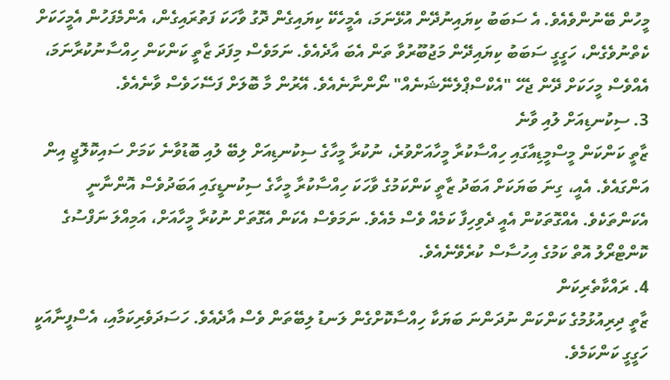މީހުން ބޭނުންވެއެވެ. އެ ސަބަބު ކިޔައިނުދޭން އުޅޭނަމަ، އެމީހެކޭ ކިޔައިގެން ދޮގު ވާހަކަ ފަތުރައިގެން، އެންމެފަހުން އެމީހަކަށް ކެތްނުވެގެން، ހަގީގީ ސަބަބު ކިޔައިދޭން މަޖުބޫރުވާ ތަން އެބަ އާދެއެވެ. ނަމަވެސް މިފަދަ ޒާތީ ކަންކަން ހިއްސާނުކުރާނަމަ، އެއްވެސް މީހަކަށް ދޭން ޖެހޭ "އެކްސްޕްލެނޭޝަނެއް" ނޯންނާނެއެވެ. އޭރުން މާ ބޮލަށް ފަސޭހަވެސް ވާނެއެވެ.
3. ސިކުނޑިއަށް ލުއި ވާނެ
ޒާތީ ކަންކަން މީސްމީޑިއާގައި ހިއްސާކުރާ މީހާއަށްވުރެ، ނުކުރާ މީހާގެ ސިކުނޑިއަށް ލިބޭ ލުއި ބޮޑުވާނެ ކަމަށް ސައިކޮލޮޖީ އިން އަންގައެވެ. އެއީ، ގިނަ ބަޔަކަށް އަބަދު ޒާތީ ކަންކަމުގެ ވާހަކަ ހިއްސާކުރާ މީހާގެ ސިކުނޑީގައި އަބަދުވެސް އޮންނާނީ އެކަންތަކެވެ. އެއްގޮތަކުން އެއީ ދެވިހިފާ ކަމެއް ވެސް މެއެވެ. ނަމަވެސް އެކަން އެގޮތަށް ނުކުރާ މީހާއަށް، އަމިއްލަ ނަފްސުގެ ކޮންޓްރޯލު އޮތް ކަމުގެ އިހުސާސް ކުރެވޭނެއެވެ.
4. ރައްކާތެރިކަން
ޒާތީ ދިރިއުޅުމުގެ ކަންކަން ނުދަންނަ ބަޔަކާ ހިއްސާކޮށްގެން ލަނޑު ލިބޭތަން ވެސް އާދެއެވެ. ހަސަދަވެރިކަމާއި، އެސްފީނާއަކީ ހަގީގީ ކަންކަމެވެ.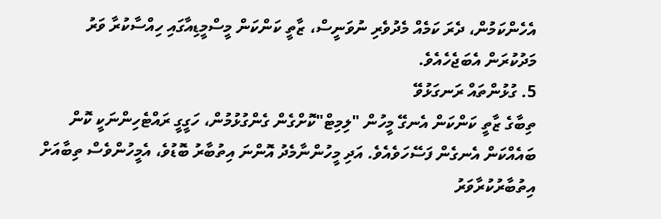އެހެންކަމުން، ދެރަ ކަމެއް މެދުވެރި ނުވަނީސް، ޒާތީ ކަންކަން މީސްމީޑިއާގައި ހިއްސާކުރާ ވަރު މަދުކުރަން އެބަޖެހެއެވެ.
5. ގުޅުންތައް ރަނގަޅުވޭ
ތިބާގެ ޒާތީ ކަންކަން އެނގޭ މީހުން "ލިމިޓް"ކޮށްގެން ގެންގުޅުމުން، ހަގީގީ ރައްޓެހިންނަކީ ކޮން ބައެއްކަން އެނގެން ފަސޭހަވެއެވެ. އަދި މީހުންނާމެދު އޮންނަ އިތުބާރު ބޮޑުވެ، އެމީހުންވެސް ތިބާއަށް އިތުބާރުކުރާވަރު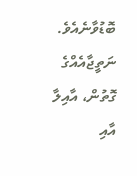ބޮޑުވާނެއެވެ. ނަތީޖާއެއްގެ ގޮތުން، އާއިލާ އާއި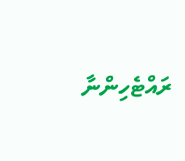ރައްޓެހިންނާ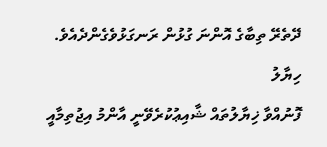ދޭތެރޭ ތިބާގެ އޮންނަ ގުޅުން ރަނގަޅުވެގެންދެއެވެ.
ހިޔާލު
ފޮނުއްވާ ޚިޔާލުތައް ޝާއިޢުކުރެވޭނީ އާންމު އިޖުތިމާއީ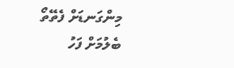މިންގަނޑަށް ފެތޭތޯ ބެލުމަށް ފަހު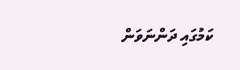ކަމުގައި ދަންނަވަން